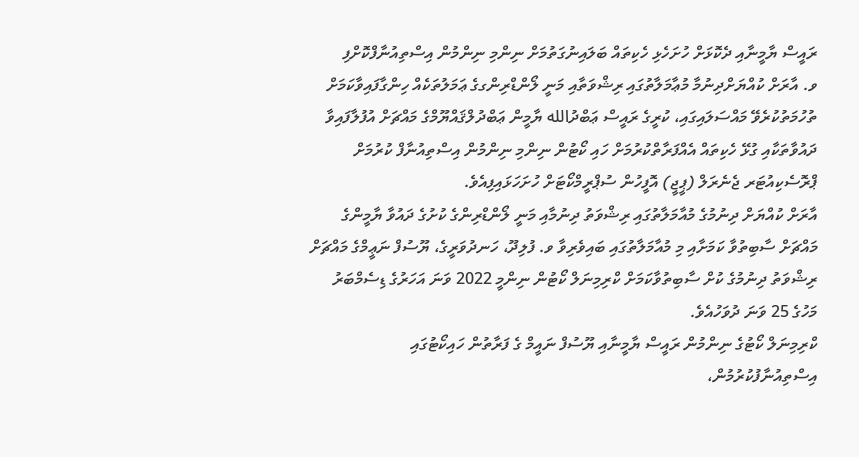ރައީސް ޔާމީނާއި ދެކޮޅަށް ހުށަހެޅި ހެކިތައް ބަލައިނުގަތުމަށް ނިންމި ނިންމުން އިސްތިއުނާފްކޮށްފި
ވ. އާރަށް ކުއްޔަށްދިނުމާ މުޢާމަލާތުގައި ރިޝްވަތާއި މަނީ ލޯންޑްރިންގގެ ޢަމަލުތަކެއް ހިންގާފައިވާކަމަށް ތުހުމަތުކުރެވޭ މައްސަލައިގައި، ކުރީގެ ރައީސް ޢަބްދުالله ޔާމީން ޢަބްދުލްޤައްޔޫމްގެ މައްޗަށް އުފުލާފައިވާ ދައުވާތަކާއި ގުޅޭ ހެކިތައް އެއްފަރާތްކުރުމަށް ހައި ކޯޓުން ނިންމި ނިންމުން އިސްތިއުނާފް ކުރުމަށް ޕްރޮސެކިއުޓަރ ޖެނެރަލް (ޕީޖީ) އޮފީހުން ސުޕްރީމްކޯޓަށް ހުށަހަޅައިފިއެވެ.
އާރަށް ކުއްޔަށް ދިނުމުގެ މުއާމަލާތުގައި ރިޝްވަތު ދިނުމާއި މަނީ ލޯންޑްރިންގެ ކުށުގެ ދައުވާ ޔާމީންގެ މައްޗަށް ސާބިތުވާ ކަމަށާއި މި މުއާމަލާތުގައި ބައިވެރިވާ ވ. ފުލިދޫ، ހަނދުވަރީގެ، ޔޫސުފް ނަޢީމްގެ މައްޗަށް ރިޝްވަތު ދިނުމުގެ ކުށް ސާބިތުވާކަމަށް ކްރިމިނަލް ކޯޓުން ނިންމީ 2022 ވަނަ އަހަރުގެ ޑިސެމްބަރު މަހުގެ 25 ވަނަ ދުވަހުއެވެ.
ކްރިމިނަލް ކޯޓުގެ ނިންމުން ރައީސް ޔާމީނާއި ޔޫސުފް ނައީމް ގެ ފަރާތުން ހައިކޯޓުގައި އިސްތިއުނާފުކުރުމުން،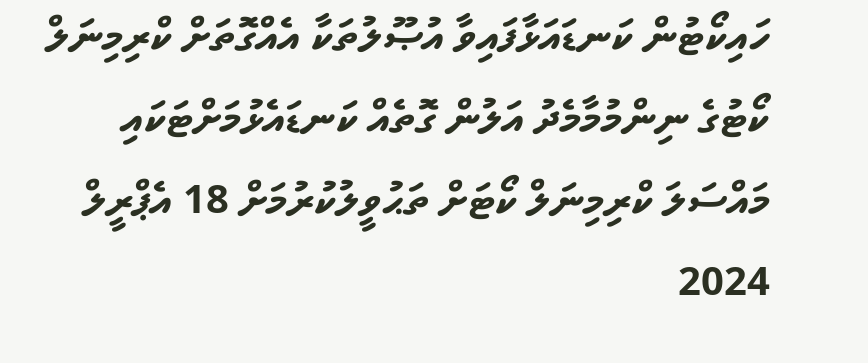ހައިކޯޓުން ކަނޑައަޅާފައިވާ އުޞޫލުތަކާ އެއްގޮތަށް ކްރިމިނަލް ކޯޓުގެ ނިންމުމާމެދު އަލުން ގޮތެއް ކަނޑައެޅުމަށްޓަކައި މައްސަލަ ކްރިމިނަލް ކޯޓަށް ތަޙުވީލުކުރުމަށް 18 އެޕްރީލް 2024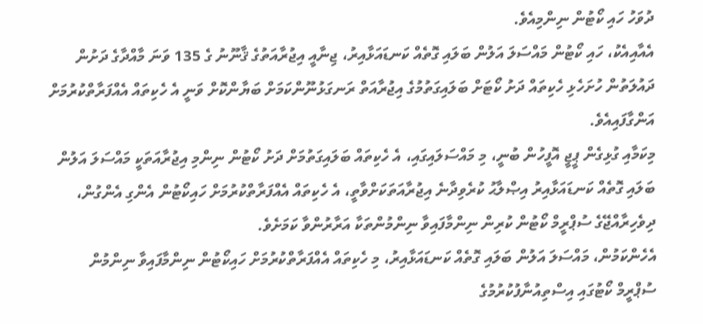ދުވަހު ހައި ކޯޓުން ނިންމިއެވެ.
އެއާއިއެކު، ހައި ކޯޓުން މައްސަލަ އަލުން ބަލައި ގޮތެއް ކަނޑައަޅާއިރު، ޖިނާއީ އިޖުރާއަތުގެ ޤާނޫނު ގެ 135 ވަނަ މާއްދާގެ ދަށުން ދައުލަތުން ހުށަހެޅި ހެކިތައް ދަށު ކޯޓަށް ބަލައިގަތުމުގެ އިޖުރާއަތް ރަނގަޅުނޫންކަމަށް ބަޔާންކޮށް ވަނީ އެ ހެކިތައް އެއްފަރާތްކުރުމަށް އަންގާފައިއެވެ.
މިކަމާއި ގުޅިގެން ޕީޖީ އޮފީހުން ބުނީ، މި މައްސަލައިގައި، އެ ހެކިތައް ބަލައިގަތުމަށް ދަށު ކޯޓުން ނިންމި އިޖުރާއަތަކީ މައްސަލަ އަލުން ބަލައި ގޮތެއް ކަނޑައަޅާއިރު އިޞްލާޙު ކުރެވިދާނެ އިޖުރާއަތަކަށްވާތީ، އެ ހެކިތައް އެއްފަރާތްކުރުމަށް ހައިކޯޓުން އެންގި އެންގުން، ދިވެހިރާއްޖޭގެ ސުޕްރީމް ކޯޓުން ކުރިން ނިންމާފައިވާ ނިންމުންތަކާ އަރާރުންވާ ކަމަށެވެ.
އެހެންކަމުން، މައްސަލަ އަލުން ބަލައި ގޮތެއް ކަނޑައަޅާއިރު، މި ހެކިތައް އެއްފަރާތްކުރުމަށް ހައިކޯޓުން ނިންމާފައިވާ ނިންމުން ސުޕްރީމް ކޯޓުގައި އިސްތިއުނާފުކުރުމުގެ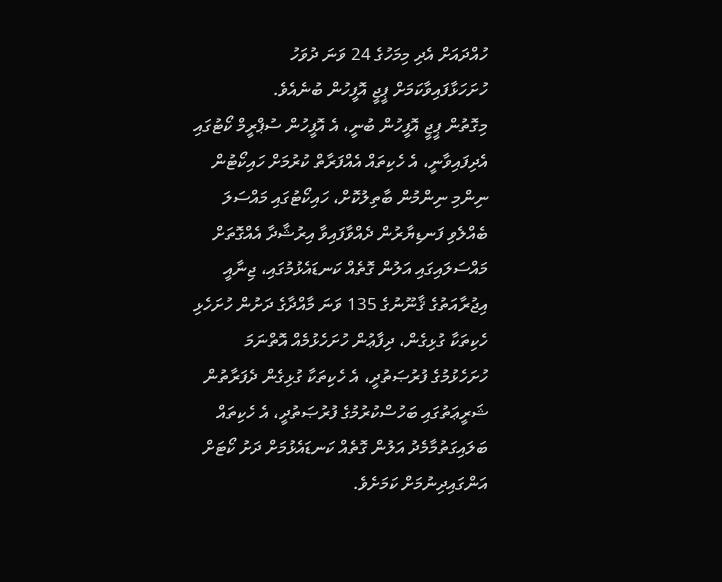ހުއްދައަށް އެދި މިމަހުގެ 24 ވަނަ ދުވަހު ހުށަހަޅާފައިވާކަމަށް ޕީޖީ އޮފީހުން ބުނެއެވެ.
މިގޮތުން ޕީޖީ އޮފީހުން ބުނީ، އެ އޮފީހުން ސުޕްރީމް ކޯޓުގައި އެދިފައިވާނީ، އެ ހެކިތައް އެއްފަރާތް ކުރުމަށް ހައިކޯޓުން ނިންމި ނިންމުން ބާތިލުކޮށް، ހައިކޯޓުގައި މައްސަލަ ބެއްލެވި ފަނޑިޔާރުން ދެއްވާފައިވާ އިރުޝާދާ އެއްގޮތަށް މައްސަލައިގައި އަލުން ގޮތެއް ކަނޑައެޅުމުގައި، ޖިނާއީ އިޖުރާއަތުގެ ޤާނޫނުގެ 135 ވަނަ މާއްދާގެ ދަށުން ހުށަހެޅި ހެކިތަކާ ގުޅިގެން، ދިފާޢުން ހުށަހެޅުމެއް އޮތްނަމަ ހުށަހެޅުމުގެ ފުރުޞަތުދީ، އެ ހެކިތަކާ ގުޅިގެން ދެފަރާތުން ޝަރީޢަތުގައި ބަހުސްކުރުމުގެ ފުރުޞަތުދީ، އެ ހެކިތައް ބަލައިގަތުމާމެދު އަލުން ގޮތެއް ކަނޑައެޅުމަށް ދަށު ކޯޓަށް އަންގައިދިނުމަށް ކަމަށެވެ.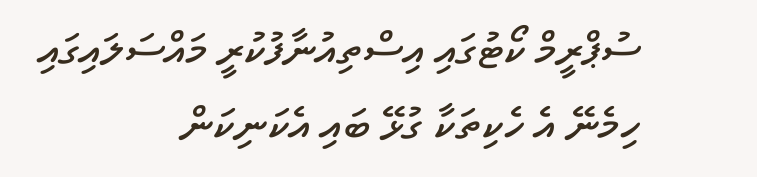ސުޕްރީމް ކޯޓުގައި އިސްތިއުނާފުކުރީ މައްސަލައިގައި ހިމެނޭ އެ ހެކިތަކާ ގުޅޭ ބައި އެކަނިކަން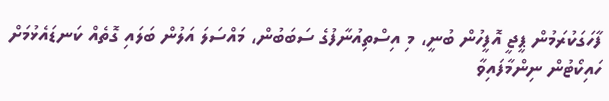ފާހަގަކުރަމުން ޕީޖީ އޮފީހުން ބުނީ، މި އިސްތިއުނާފުގެ ސަބަބުން، މައްސަލަ އަލުން ބަލައި ގޮތެއް ކަނޑައެޅުމަށް ހައިކޯޓުން ނިންމާފައިވާ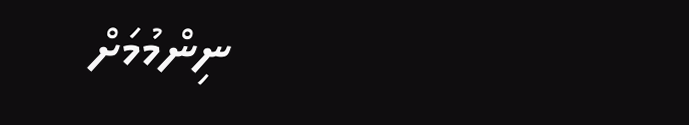ނިންމުމަށް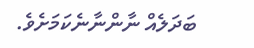ބަދަލެއް ނާންނާނެކަމަށެވެ.